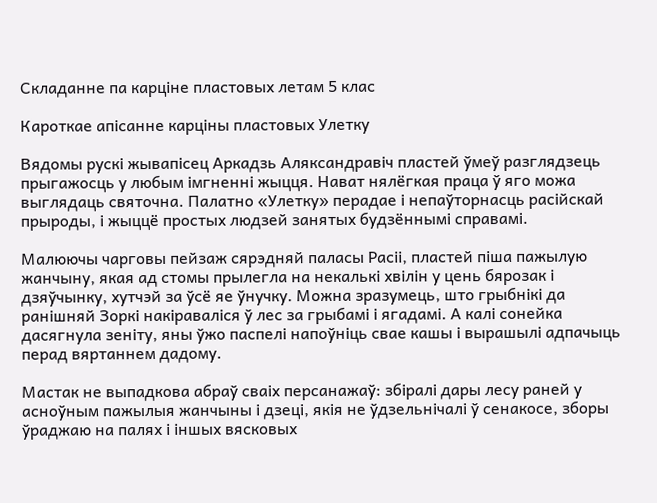Складанне па карціне пластовых летам 5 клас

Кароткае апісанне карціны пластовых Улетку

Вядомы рускі жывапісец Аркадзь Аляксандравіч пластей ўмеў разглядзець прыгажосць у любым імгненні жыцця. Нават нялёгкая праца ў яго можа выглядаць святочна. Палатно «Улетку» перадае і непаўторнасць расійскай прыроды, і жыццё простых людзей занятых будзённымі справамі.

Малюючы чарговы пейзаж сярэдняй паласы Расіі, пластей піша пажылую жанчыну, якая ад стомы прылегла на некалькі хвілін у цень бярозак і дзяўчынку, хутчэй за ўсё яе ўнучку. Можна зразумець, што грыбнікі да ранішняй Зоркі накіраваліся ў лес за грыбамі і ягадамі. А калі сонейка дасягнула зеніту, яны ўжо паспелі напоўніць свае кашы і вырашылі адпачыць перад вяртаннем дадому.

Мастак не выпадкова абраў сваіх персанажаў: збіралі дары лесу раней у асноўным пажылыя жанчыны і дзеці, якія не ўдзельнічалі ў сенакосе, зборы ўраджаю на палях і іншых вясковых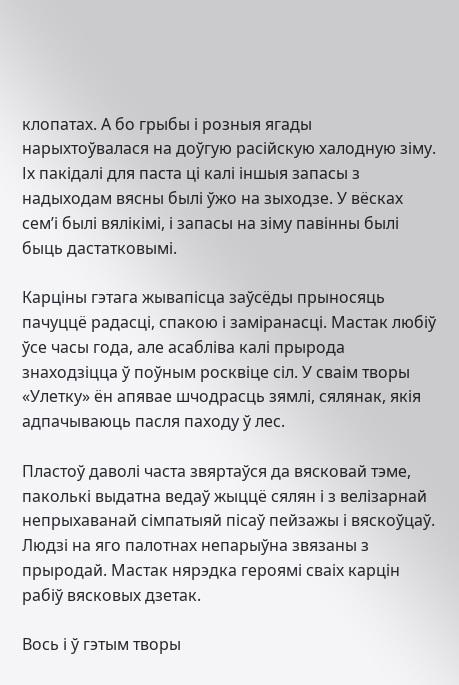клопатах. А бо грыбы і розныя ягады нарыхтоўвалася на доўгую расійскую халодную зіму. Іх пакідалі для паста ці калі іншыя запасы з надыходам вясны былі ўжо на зыходзе. У вёсках сем’і былі вялікімі, і запасы на зіму павінны былі быць дастатковымі.

Карціны гэтага жывапісца заўсёды прыносяць пачуццё радасці, спакою і заміранасці. Мастак любіў ўсе часы года, але асабліва калі прырода знаходзіцца ў поўным росквіце сіл. У сваім творы «Улетку» ён апявае шчодрасць зямлі, сялянак, якія адпачываюць пасля паходу ў лес.

Пластоў даволі часта звяртаўся да вясковай тэме, паколькі выдатна ведаў жыццё сялян і з велізарнай непрыхаванай сімпатыяй пісаў пейзажы і вяскоўцаў. Людзі на яго палотнах непарыўна звязаны з прыродай. Мастак нярэдка героямі сваіх карцін рабіў вясковых дзетак.

Вось і ў гэтым творы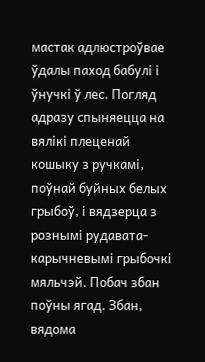мастак адлюстроўвае ўдалы паход бабулі і ўнучкі ў лес. Погляд адразу спыняецца на вялікі плеценай кошыку з ручкамі, поўнай буйных белых грыбоў, і вядзерца з рознымі рудавата-карычневымі грыбочкі мяльчэй. Побач збан поўны ягад. Збан, вядома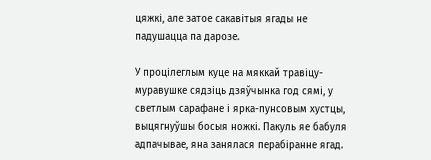цяжкі, але затое сакавітыя ягады не падушацца па дарозе.

У процілеглым куце на мяккай травіцу-муравушке сядзіць дзяўчынка год сямі, у светлым сарафане і ярка-пунсовым хустцы, выцягнуўшы босыя ножкі. Пакуль яе бабуля адпачывае, яна занялася перабіранне ягад.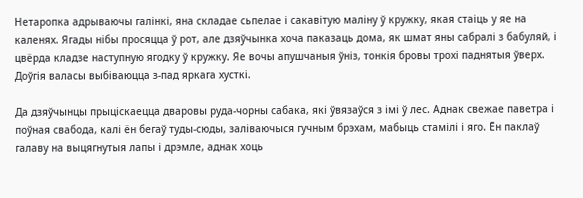Нетаропка адрываючы галінкі, яна складае сьпелае і сакавітую маліну ў кружку, якая стаіць у яе на каленях. Ягады нібы просяцца ў рот, але дзяўчынка хоча паказаць дома, як шмат яны сабралі з бабуляй, і цвёрда кладзе наступную ягодку ў кружку. Яе вочы апушчаныя ўніз, тонкія бровы трохі паднятыя ўверх. Доўгія валасы выбіваюцца з-пад яркага хусткі.

Да дзяўчынцы прыціскаецца дваровы руда-чорны сабака, які ўвязаўся з імі ў лес. Аднак свежае паветра і поўная свабода, калі ён бегаў туды-сюды, заліваючыся гучным брэхам, мабыць стамілі і яго. Ён паклаў галаву на выцягнутыя лапы і дрэмле, аднак хоць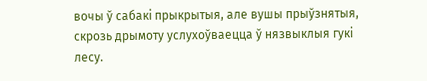вочы ў сабакі прыкрытыя, але вушы прыўзнятыя, скрозь дрымоту услухоўваецца ў нязвыклыя гукі лесу.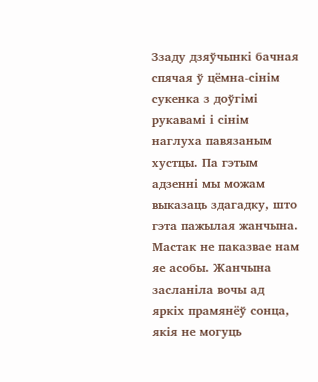Ззаду дзяўчынкі бачная спячая ў цёмна-сінім сукенка з доўгімі рукавамі і сінім наглуха павязаным хустцы. Па гэтым адзенні мы можам выказаць здагадку, што гэта пажылая жанчына. Мастак не паказвае нам яе асобы. Жанчына засланіла вочы ад яркіх прамянёў сонца, якія не могуць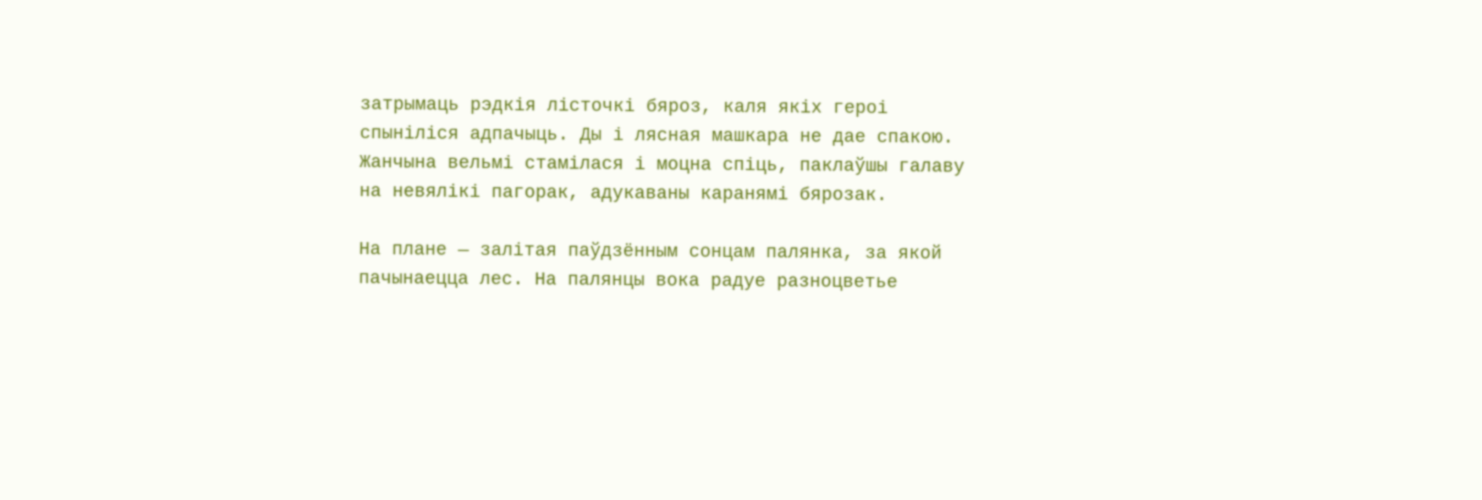затрымаць рэдкія лісточкі бяроз, каля якіх героі спыніліся адпачыць. Ды і лясная машкара не дае спакою. Жанчына вельмі стамілася і моцна спіць, паклаўшы галаву на невялікі пагорак, адукаваны каранямі бярозак.

На плане — залітая паўдзённым сонцам палянка, за якой пачынаецца лес. На палянцы вока радуе разноцветье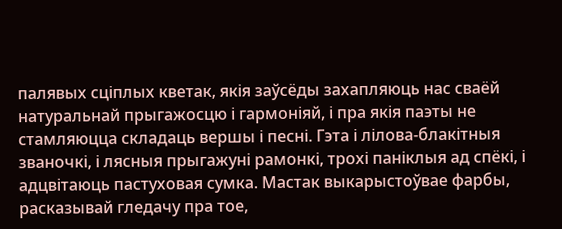палявых сціплых кветак, якія заўсёды захапляюць нас сваёй натуральнай прыгажосцю і гармоніяй, і пра якія паэты не стамляюцца складаць вершы і песні. Гэта і лілова-блакітныя званочкі, і лясныя прыгажуні рамонкі, трохі паніклыя ад спёкі, і адцвітаюць пастуховая сумка. Мастак выкарыстоўвае фарбы, расказывай гледачу пра тое,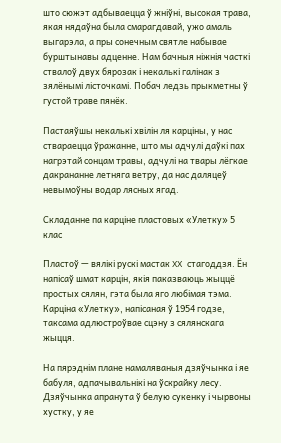што сюжэт адбываецца ў жніўні, высокая трава, якая нядаўна была смарагдавай, ужо амаль выгарэла, а пры сонечным святле набывае бурштынавы адценне. Нам бачныя ніжнія часткі ствалоў двух бярозак і некалькі галінак з зялёнымі лісточкамі. Побач ледзь прыкметны ў густой траве пянёк.

Пастаяўшы некалькі хвілін ля карціны, у нас ствараецца ўражанне, што мы адчулі даўкі пах нагрэтай сонцам травы, адчулі на твары лёгкае дакрананне летняга ветру, да нас даляцеў невымоўны водар лясных ягад.

Складанне па карціне пластовых «Улетку» 5 клас

Пластоў — вялікі рускі мастак XX стагоддзя. Ён напісаў шмат карцін, якія паказваюць жыццё простых сялян, гэта была яго любімая тэма. Карціна «Улетку», напісаная ў 1954 годзе, таксама адлюстроўвае сцэну з сялянскага жыцця.

На пярэднім плане намаляваныя дзяўчынка і яе бабуля, адпачывальнікі на ўскрайку лесу. Дзяўчынка апранута ў белую сукенку і чырвоны хустку, у яе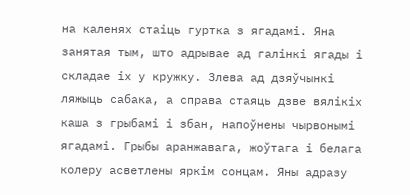на каленях стаіць гуртка з ягадамі. Яна занятая тым, што адрывае ад галінкі ягады і складае іх у кружку. Злева ад дзяўчынкі ляжыць сабака, а справа стаяць дзве вялікіх каша з грыбамі і збан, напоўнены чырвонымі ягадамі. Грыбы аранжавага, жоўтага і белага колеру асветлены яркім сонцам. Яны адразу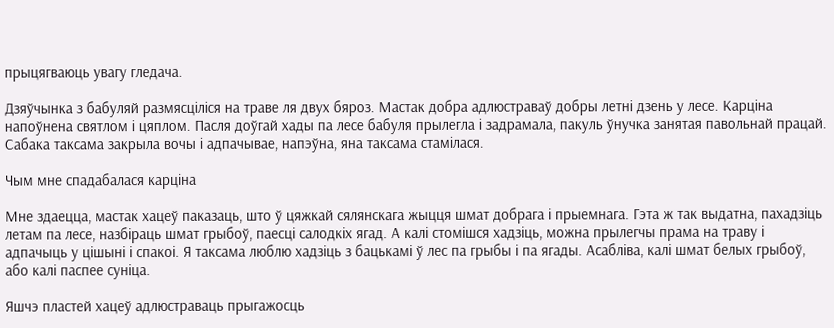прыцягваюць увагу гледача.

Дзяўчынка з бабуляй размясціліся на траве ля двух бяроз. Мастак добра адлюстраваў добры летні дзень у лесе. Карціна напоўнена святлом і цяплом. Пасля доўгай хады па лесе бабуля прылегла і задрамала, пакуль ўнучка занятая павольнай працай. Сабака таксама закрыла вочы і адпачывае, напэўна, яна таксама стамілася.

Чым мне спадабалася карціна

Мне здаецца, мастак хацеў паказаць, што ў цяжкай сялянскага жыцця шмат добрага і прыемнага. Гэта ж так выдатна, пахадзіць летам па лесе, назбіраць шмат грыбоў, паесці салодкіх ягад. А калі стомішся хадзіць, можна прылегчы прама на траву і адпачыць у цішыні і спакоі. Я таксама люблю хадзіць з бацькамі ў лес па грыбы і па ягады. Асабліва, калі шмат белых грыбоў, або калі паспее суніца.

Яшчэ пластей хацеў адлюстраваць прыгажосць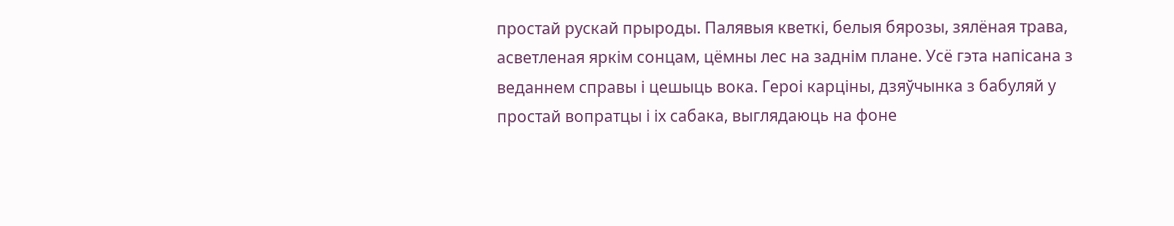простай рускай прыроды. Палявыя кветкі, белыя бярозы, зялёная трава, асветленая яркім сонцам, цёмны лес на заднім плане. Усё гэта напісана з веданнем справы і цешыць вока. Героі карціны, дзяўчынка з бабуляй у простай вопратцы і іх сабака, выглядаюць на фоне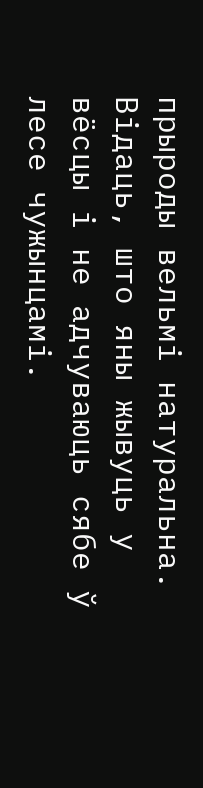прыроды вельмі натуральна. Відаць, што яны жывуць у вёсцы і не адчуваюць сябе ў лесе чужынцамі.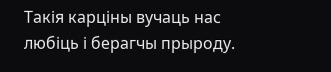Такія карціны вучаць нас любіць і берагчы прыроду.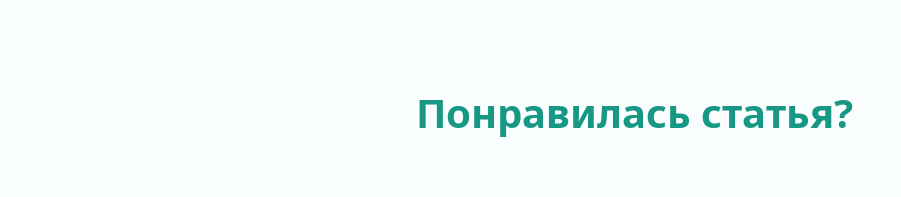Понравилась статья?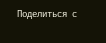Поделиться с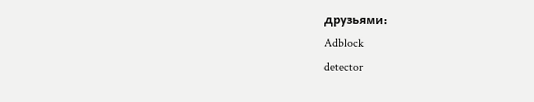друзьями:
Adblock
detector